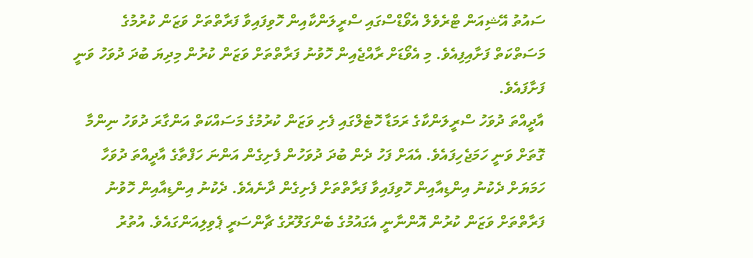ސައުތު އޭޝިއަން ޓްރެވެލް އެވޯޑްސްގައި ސްރީލަންކާއިން ހޮވިފައިވާ ފަރާތްތަށް ވަޒަން ކުރުމުގެ މަސަތްކަތް ފަށާއިފިއެވެ. މި އެވޯޑަށް ރާއްޖެއިން ހޮވުނު ފަރާތްތަށް ވަޒަން ކުރުން މިދިޔަ ބުދަ ދުވަހު ވަނީ ފަށާފައެވެ.
އާދީއްތަ ދުވަހު ސްރީލަންކާގެ ރަމަޑާ ހޮޓެލްގައި ފެށި ވަޒަން ކުރުމުގެ މަސައްކަތް އަންގާރަ ދުވަހު ނިންމާ ގޮތަށް ވަނީ ހަމަޖެހިފައެވެ. އެއަށް ފަހު ދެން ބުދަ ދުވަހުން ފެށިގެން އަންނަ ހަފްތާގެ އާދީއްތަ ދުވަހާ ހަމަޔަށް ދެކުނު އިންޑިއާއިން ހޮވިފައިވާ ފަރާތްތަށް ފެށިގެން ދާނެއެވެ. ދެކުނު އިންޑިއާއިން ހޮވުނު ފަރާތްތަށް ވަޒަން ކުރުން އޮންނާނީ އެގައުމުގެ ބެންގަލޫރުގެ ޗާންސަރީ ޕެވިލިއަންގައެވެ. އުތުރު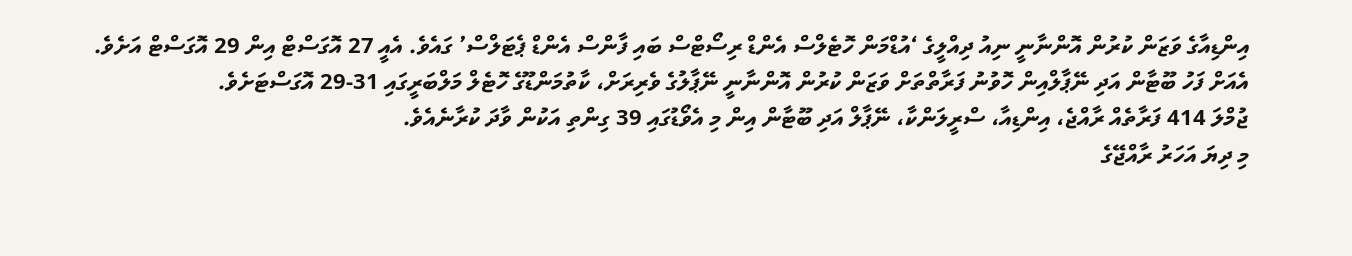އިންޑިއާގެ ވަޒަން ކުރުން އޮންނާނީ ނިއު ދިއްލީގެ ‘އުޑްމަން ހޮޓެލްސް އެންޑް ރިސޯޓްސް ބައި ފާންސް އެންޑް ޕެޓަލްސް’ ގައެވެ. އެއީ 27 އޮގަސްޓް އިން 29 އޮގަސްޓް އަށެވެ.
އެއަށް ފަހު ބޫޓާން އަދި ނޭޕާލްއިން ހޮވުނު ފަރާތްތަށް ވަޒަން ކުރުން އޮންނާނީ ނޭޕާލުގެ ވެރިރަށް، ކާތުމަންޑޫގެ ހޮޓެލް މަލްބަރީގައި 31-29 އޮގަސްޓަށެވެ.
ޖުމްލަ 414 ފަރާތެއް ރާއްޖެ، އިންޑިއާ، ސްރީލަންކާ، ނޭޕާލް އަދި ބޫޓާން އިން މި އެވޯޑުގައި 39 ގިންތި އަކުން ވާދަ ކުރާނެއެވެ.
މި ދިޔަ އަހަރު ރާއްޖޭގެ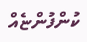ކުންފުންޏެއް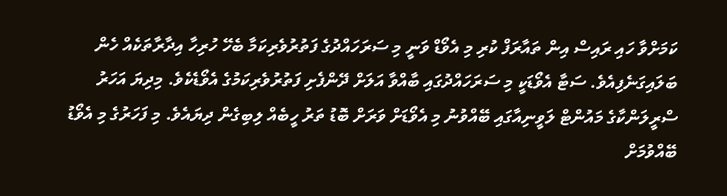ކަމަށްވާ ހައި ރައިސް އިން ތައާރަފް ކުރި މި އެވޯޑް ވަނީ މި ސަރަހައްދުގެ ފަތުރުވެރިކަމާ ބެހޭ ހުރިހާ އިދާރާތަކެއް ހެން ބަލައިގަނެފިއެވެ. ސަޓާ އެވޯޑަކީ މި ސަރަހައްދުގައި ބާއްވާ އަލަށް ދޭންފެށި ފަތުރުވެރިކަމުގެ އެވޯޑެކެވެ. މިދިޔަ އަހަރު ސްރީލަންކާގެ މައުންޓް ލަވީނިއާގައި ބޭއްވުނު މި އެވޯޑަށް ވަރަށް ބޮޑު ތަރު ހީބެއް ލިބިގެން ދިޔައެވެ. މި ފަހަރުގެ މި އެވޯޑު ބޭއްވުމަށް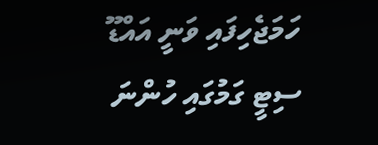ހަމަޖެހިފައި ވަނީ އައްޑޫ ސިޓީ ގަމުގައި ހުންނަ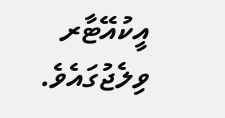އީކުއޭޓާރ ވިލެޖުގައެވެ.